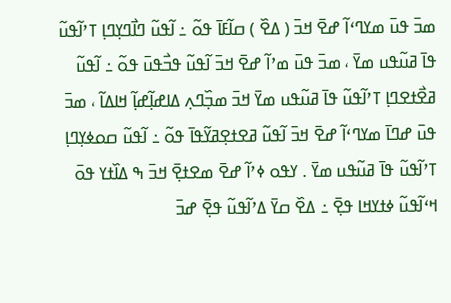ߘߏ߫ ߟߎ߫ ߘߌߣߵߊ߬ ߝߐ߫ ߞߏ߫ ( ߡߐ߰ ) ߛߊ߬ߓߊ߫ ߟߋ߬ ߸ ߊ߬ߟߎ߬ ߣߊ߯ߣߌ߲ߣߊ߲ ߠߴߊ߬ߟߎ߬ ߟߊ߫ ߥߎ߬ߟߎ ߘߌ߫ ، ߘߏ߫ ߟߎ߫ ߘߴߊ߬ ߝߐ߫ ߞߏ߫ ߊ߬ߟߎ߬ ߟߏ߯ߟߎ߫ ߟߋ߬ ߸ ߊ߬ߟߎ߬ ߥߐ߯ߙߐߣߊ߲ ߠߴߊ߬ߟߎ߬ ߟߊ߫ ߥߎ߬ߟߎ ߘߌ߫ ߞߏ߫ ߘߏ߲߰ߣߍ߲ ߡߊߝߊ߲߬ߝߊ߲߬ ߞߊߡߊ߬ ، ߘߏ߫ ߟߎ߫ ߝߣߊ߫ ߘߌߣߵߊ߬ ߝߐ߫ ߞߏ߫ ߊ߬ߟߎ߬ ߥߐߙߐ߲ߥߌ߬ߟߊ߫ ߟߋ߬ ߸ ߊ߬ߟߎ߬ ߛߋߦߌ߲ߣߊ߲ ߠߴߊ߬ߟߎ߬ ߟߊ߫ ߥߎ߬ߟߎ ߘߌ߫ . ߌߟߋ ߦߴߊ߬ ߝߐ߫ ߘߐߙߐ߲߫ ߞߏ߫ ߒ ߡߊ߰ߙߌ ߟߋ߫ ߞߵߊ߬ߟߎ߬ ߦߙߌߞߊ ߟߐ߲߫ ߸ ߡߐ߰ ߛߌ߫ ߡߴߊ߬ߟߎ߬ ߟߐ߲߫ ߝߏ߫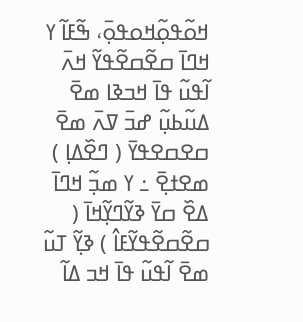ߞߋ߬ߟߋ߲߬ߞߋߟߋ߲߫، ߒ߬ߓߊ߬ ߌ ߞߣߊ߫ ߛߐ߬ߛߐ߬ߟߌ߬ ߞߍ߫ ߊ߬ߟߎ߬ ߟߊ߫ ߞߏߢߊ ߘߐ߫ ߡߎ߬ߕߎ߲߬ ߝߏ߫ ߜߍ߫ ߘߐ߫ ߛߐߛߐߟߌ߫ ( ߣߐ߰ߡߊ߲ ) ߘߐߙߐ߲߫ ߸ ߌ ߘߏ߲߬ ߞߣߊ߫ ߡߐ߰ ߛߌ߫ ߢߌ߬ߣߌ߲߬ߞߊ߫ ( ߛߐ߬ߛߐ߬ߟߌ߬ߓߊ߮ ) ߢߌ߲߬ ߠߎ߬ ߘߐ߫ ߊ߬ߟߎ߬ ߟߊ߫ ߞߏ ߡߊ߬